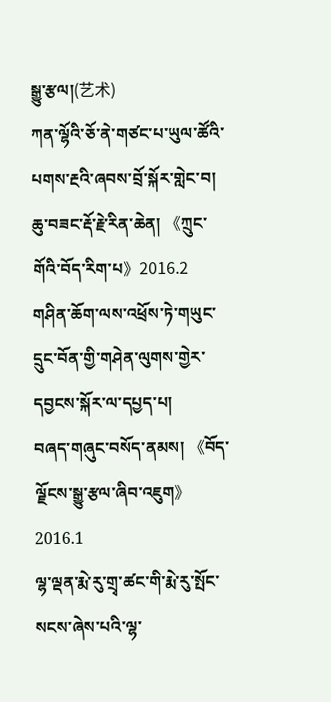སྒྱུ་རྩལ།(艺术)
ཀན་ལྷོའི་ཅོ་ནེ་གཙང་པ་ཡུལ་ཚོའི་པགས་རྔའི་ཞབས་བྲོ་སྐོར་གླེང་བ།
ཆུ་བཟང་རྡོ་རྗེ་རིན་ཆེན། 《ཀྲུང་གོའི་བོད་རིག་པ》2016.2
གཤིན་ཆོག་ལས་འཕྲོས་ཏེ་གཡུང་དྲུང་བོན་གྱི་གཤེན་ལུགས་གྱེར་དབྱངས་སྐོར་ལ་དཔྱད་པ།
བཞད་གཞུང་བསོད་ནམས། 《བོད་ལྗོངས་སྒྱུ་རྩལ་ཞིབ་འཇུག》2016.1
ལྷ་ལྡན་རྨེ་རུ་གྲྭ་ཚང་གི་རྨེ་རུ་སྤོང་སངས་ཞེས་པའི་ལྷ་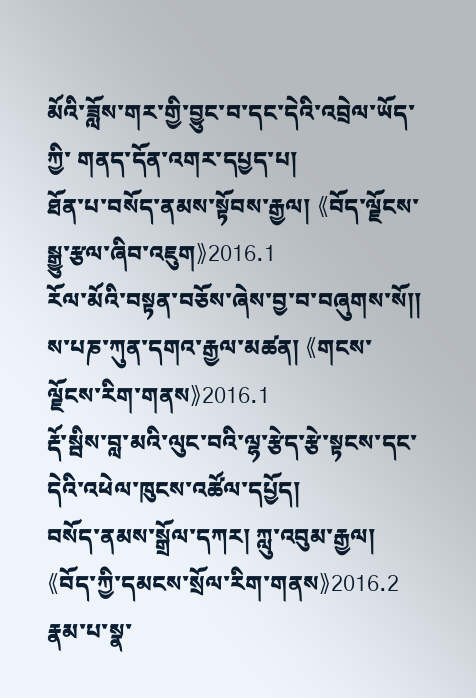མོའི་ཟློས་གར་གྱི་བྱུང་བ་དང་དེའི་འབྲེལ་ཡོད་ཀྱི་ གནད་དོན་འགར་དཔྱད་པ།
ཐོན་པ་བསོད་ནམས་སྟོབས་རྒྱལ། 《བོད་ལྗོངས་སྒྱུ་རྩལ་ཞིབ་འཇུག》2016.1
རོལ་མོའི་བསྟན་བཅོས་ཞེས་བྱ་བ་བཞུགས་སོ།།
ས་པཎ་ཀུན་དགའ་རྒྱལ་མཚན། 《གངས་ལྗོངས་རིག་གནས》2016.1
རྡོ་སྦིས་བླ་མའི་ལུང་བའི་ལྷ་རྩེད་རྩེ་སྟངས་དང་དེའི་འཕེལ་ཁུངས་འཚོལ་དཔྱོད།
བསོད་ནམས་སྒྲོལ་དཀར། ཀླུ་འབུམ་རྒྱལ། 《བོད་ཀྱི་དམངས་སྲོལ་རིག་གནས》2016.2
རྣམ་པ་སྣ་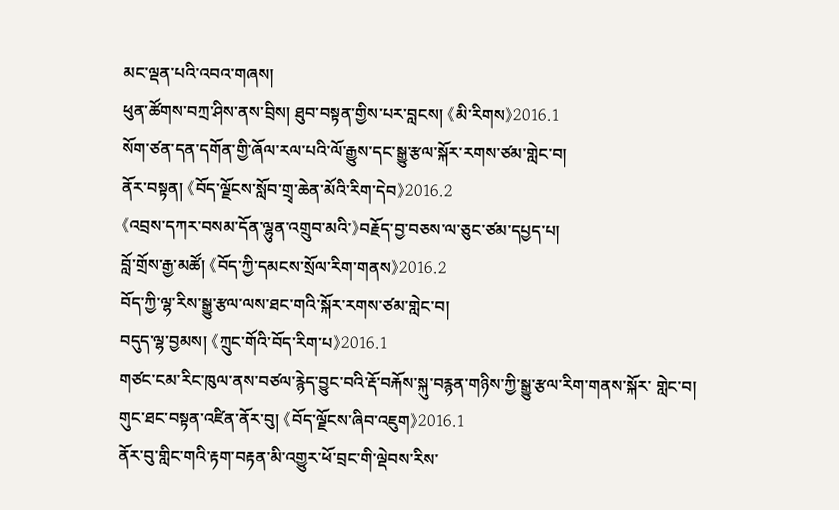མང་ལྡན་པའི་འབའ་གཞས།
ཕུན་ཚོགས་བཀྲ་ཤིས་ནས་བྲིས། ཐུབ་བསྟན་གྱིས་པར་བླངས། 《མི་རིགས》2016.1
སོག་ཙན་དན་དགོན་གྱི་ཞོལ་རལ་པའི་ལོ་རྒྱུས་དང་སྒྱུ་རྩལ་སྐོར་རགས་ཙམ་གླེང་བ།
ནོར་བསྟན། 《བོད་ལྗོངས་སློབ་གྲྭ་ཆེན་མོའི་རིག་དེབ》2016.2
《འབྲས་དཀར་བསམ་དོན་ལྷུན་འགྲུབ་མའི་》བརྗོད་བྱ་བཅས་ལ་ཅུང་ཙམ་དཔྱད་པ།
བློ་གྲོས་རྒྱ་མཚོ། 《བོད་ཀྱི་དམངས་སྲོལ་རིག་གནས》2016.2
བོད་ཀྱི་ལྷ་རིས་སྒྱུ་རྩལ་ལས་ཐང་གའི་སྐོར་རགས་ཙམ་གླེང་བ།
བདུད་ལྷ་བྱམས། 《ཀྲུང་གོའི་བོད་རིག་པ》2016.1
གཙང་ངམ་རིང་ཁུལ་ནས་བཙལ་རྙེད་བྱུང་བའི་རྡོ་བརྐོས་སྐུ་བརྙན་གཉིས་ཀྱི་སྒྱུ་རྩལ་རིག་གནས་སྐོར་ གླེང་བ།
གུང་ཐང་བསྟན་འཛིན་ནོར་བུ། 《བོད་ལྗོངས་ཞིབ་འཇུག》2016.1
ནོར་བུ་གླིང་གའི་རྟག་བརྟན་མི་འགྱུར་ཕོ་བྲང་གི་ལྡེབས་རིས་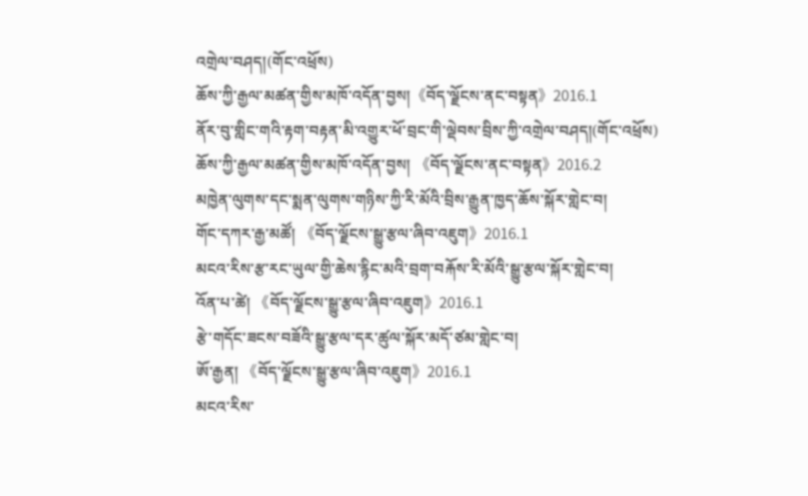འགྲེལ་བཤད།(གོང་འཕྲོས)
ཆོས་ཀྱི་རྒྱལ་མཚན་གྱིས་མཁོ་འདོན་བྱས།《བོད་ལྗོངས་ནང་བསྟན》2016.1
ནོར་བུ་གླིང་གའི་རྟག་བརྟན་མི་འགྱུར་ཕོ་བྲང་གི་ལྡེབས་བྲིས་ཀྱི་འགྲེལ་བཤད།(གོང་འཕྲོས)
ཆོས་ཀྱི་རྒྱལ་མཚན་གྱིས་མཁོ་འདོན་བྱས། 《བོད་ལྗོངས་ནང་བསྟན》2016.2
མཁྱེན་ལུགས་དང་སྨན་ལུགས་གཉིས་ཀྱི་རི་མོའི་བྲིས་རྒྱུན་ཁྱད་ཆོས་སྐོར་གླེང་བ།
གོང་དཀར་རྒྱ་མཚོ། 《བོད་ལྗོངས་སྒྱུ་རྩལ་ཞིབ་འཇུག》2016.1
མངའ་རིས་རྩ་རང་ཡུལ་གྱི་ཆེས་རྙིང་མའི་བྲག་བརྐོས་རི་མོའི་སྒྱུ་རྩལ་སྐོར་གླེང་བ།
འོན་པ་ཚེ། 《བོད་ལྗོངས་སྒྱུ་རྩལ་ཞིབ་འཇུག》2016.1
རྩེ་གདོང་ཟངས་བཟོའི་སྒྱུ་རྩལ་དར་ཚུལ་སྐོར་མདོ་ཙམ་གླེང་བ།
ཨོ་རྒྱན། 《བོད་ལྗོངས་སྒྱུ་རྩལ་ཞིབ་འཇུག》2016.1
མངའ་རིས་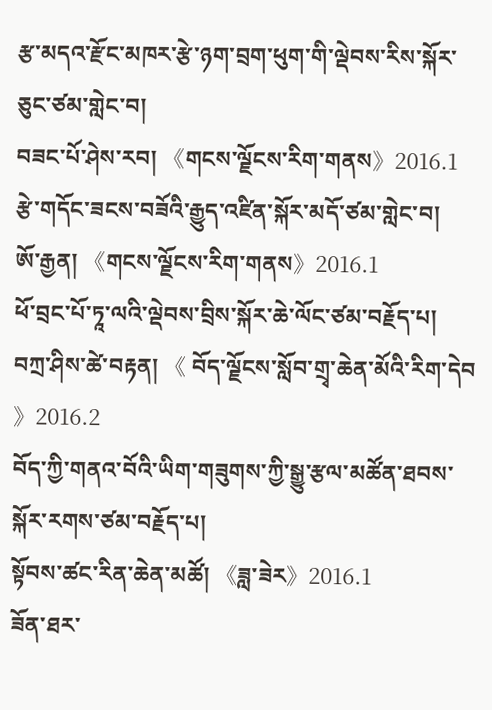རྩ་མདའ་རྫོང་མཁར་རྩེ་ཉག་བྲག་ཕུག་གི་ལྡེབས་རིས་སྐོར་ཅུང་ཙམ་གླེང་བ།
བཟང་པོ་ཤེས་རབ། 《གངས་ལྗོངས་རིག་གནས》2016.1
རྩེ་གདོང་ཟངས་བཟོའི་རྒྱུད་འཛིན་སྐོར་མདོ་ཙམ་གླེང་བ།
ཨོ་རྒྱན། 《གངས་ལྗོངས་རིག་གནས》2016.1
ཕོ་བྲང་པོ་ཏཱ་ལའི་ལྡེབས་བྲིས་སྐོར་ཆེ་ལོང་ཙམ་བརྗོད་པ།
བཀྲ་ཤིས་ཚེ་བརྟན། 《 བོད་ལྗོངས་སློབ་གྲྭ་ཆེན་མོའི་རིག་དེབ 》2016.2
བོད་ཀྱི་གནའ་བོའི་ཡིག་གཟུགས་ཀྱི་སྒྱུ་རྩལ་མཚོན་ཐབས་སྐོར་རགས་ཙམ་བརྗོད་པ།
སྟོབས་ཚང་རིན་ཆེན་མཚོ། 《ཟླ་ཟེར》2016.1
ཟོན་ཐར་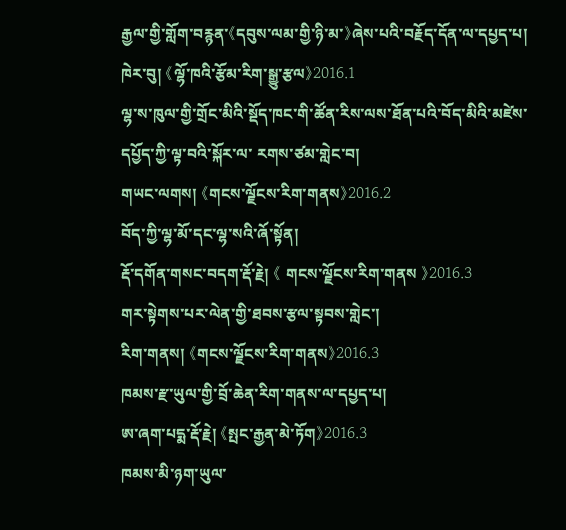རྒྱལ་གྱི་གློག་བརྙན་《དབུས་ལམ་གྱི་ཉི་མ་》ཞེས་པའི་བརྗོད་དོན་ལ་དཔྱད་པ།
ཁེར་བུ། 《ལྷོ་ཁའི་རྩོམ་རིག་སྒྱུ་རྩལ》2016.1
ལྷ་ས་ཁུལ་གྱི་གྲོང་མིའི་སྡོད་ཁང་གི་ཚོན་རིས་ལས་ཐོན་པའི་བོད་མིའི་མཛེས་དཔྱོད་ཀྱི་ལྟ་བའི་སྐོར་ལ་ རགས་ཙམ་གླེང་བ།
གཡང་ལགས། 《གངས་ལྗོངས་རིག་གནས》2016.2
བོད་ཀྱི་ལྷ་མོ་དང་ལྷ་སའི་ཞོ་སྟོན།
རྡོ་དགོན་གསང་བདག་རྡོ་རྗེ། 《 གངས་ལྗོངས་རིག་གནས 》2016.3
གར་སྟེགས་པར་ལེན་གྱི་ཐབས་རྩལ་སྟབས་གླེང་།
རིག་གནས། 《གངས་ལྗོངས་རིག་གནས》2016.3
ཁམས་རྫ་ཡུལ་གྱི་བྲོ་ཆེན་རིག་གནས་ལ་དཔྱད་པ།
ཨ་ཞག་པདྨ་རྡོ་རྗེ། 《སྤང་རྒྱན་མེ་ཏོག》2016.3
ཁམས་མི་ཉག་ཡུལ་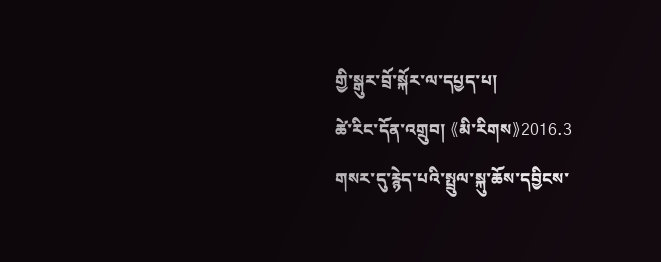གྱི་སྒུར་བྲོ་སྐོར་ལ་དཔྱད་པ།
ཚེ་རིང་དོན་འགྲུབ། 《མི་རིགས》2016.3
གསར་དུ་རྙེད་པའི་སྤྲུལ་སྐུ་ཆོས་དབྱིངས་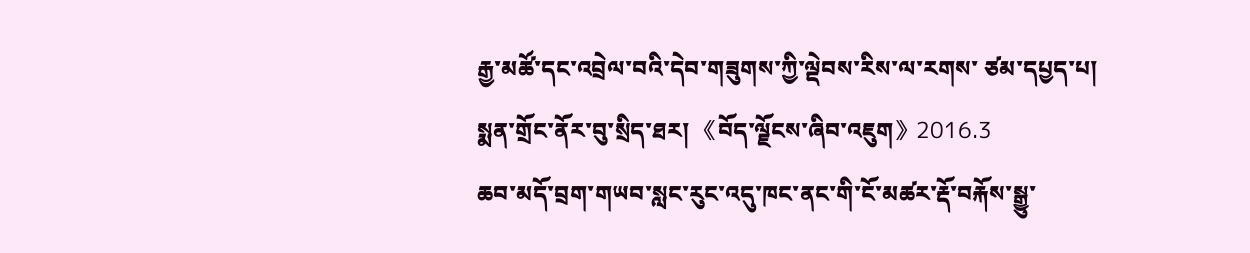རྒྱ་མཚོ་དང་འབྲེལ་བའི་དེབ་གཟུགས་ཀྱི་ལྡེབས་རིས་ལ་རགས་ ཙམ་དཔྱད་པ།
སྨན་གྲོང་ནོར་བུ་སྲིད་ཐར། 《བོད་ལྗོངས་ཞིབ་འཇུག》2016.3
ཆབ་མདོ་བྲག་གཡབ་སླང་རུང་འདུ་ཁང་ནང་གི་ངོ་མཚར་རྡོ་བརྐོས་སྒྱུ་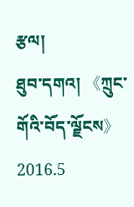རྩལ།
ཐུབ་དགའ། 《ཀྲུང་གོའི་བོད་ལྗོངས》2016.5